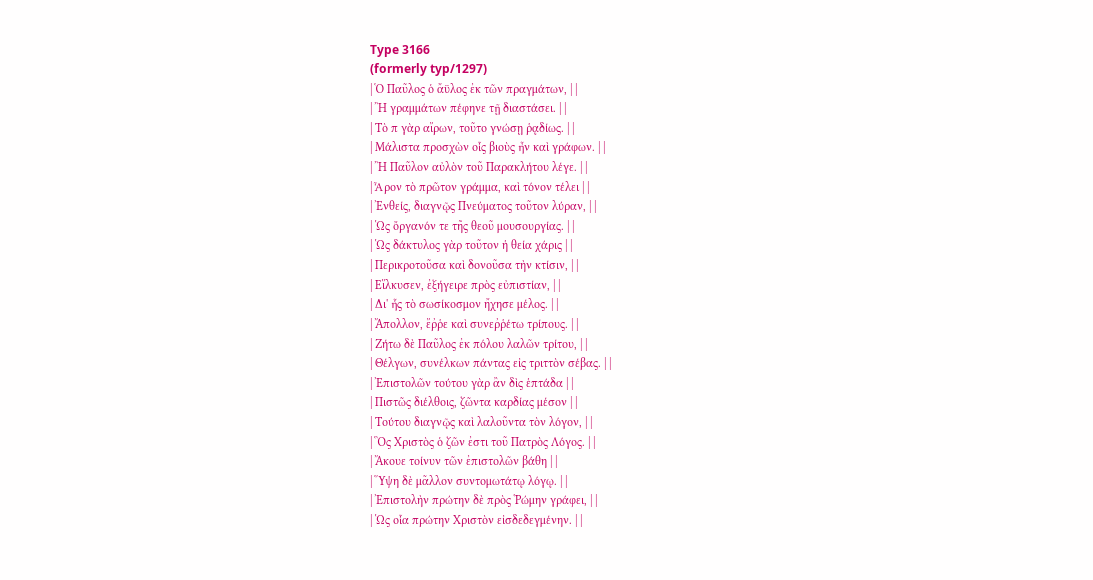Type 3166
(formerly typ/1297)
| Ὁ Παῦλος ὁ ἄϋλος ἐκ τῶν πραγμάτων, | |
| Ἢ γραμμάτων πέφηνε τῇ διαστάσει. | |
| Τὸ π γὰρ αἴρων, τοῦτο γνώσῃ ῥᾳδίως. | |
| Μάλιστα προσχὼν οἷς βιοὺς ἦν καὶ γράφων. | |
| Ἢ Παῦλον αὐλὸν τοῦ Παρακλήτου λέγε. | |
| Ἆρον τὸ πρῶτον γράμμα, καὶ τόνον τέλει | |
| Ἐνθείς, διαγνῷς Πνεύματος τοῦτον λύραν, | |
| Ὡς ὄργανόν τε τῆς θεοῦ μουσουργίας. | |
| Ὡς δάκτυλος γὰρ τοῦτον ἡ θεία χάρις | |
| Περικροτοῦσα καὶ δονοῦσα τὴν κτίσιν, | |
| Εἵλκυσεν, ἐξήγειρε πρὸς εὐπιστίαν, | |
| Δι' ἧς τὸ σωσίκοσμον ἤχησε μέλος. | |
| Ἄπολλον, ἔῤῥε καὶ συνεῤῥέτω τρίπους. | |
| Ζήτω δὲ Παῦλος ἐκ πόλου λαλῶν τρίτου, | |
| Θέλγων, συνέλκων πάντας εἰς τριττὸν σέβας. | |
| Ἐπιστολῶν τούτου γὰρ ἂν δὶς ἑπτάδα | |
| Πιστῶς διέλθοις, ζῶντα καρδίας μέσον | |
| Τούτου διαγνῷς καὶ λαλοῦντα τὸν λόγον, | |
| Ὃς Χριστὸς ὁ ζῶν ἐστι τοῦ Πατρὸς Λόγος. | |
| Ἄκουε τοίνυν τῶν ἐπιστολῶν βάθη | |
| Ὕψη δὲ μᾶλλον συντομωτάτῳ λόγῳ. | |
| Ἐπιστολὴν πρώτην δὲ πρὸς Ῥώμην γράφει, | |
| Ὡς οἷα πρώτην Χριστὸν εἰσδεδεγμένην. | |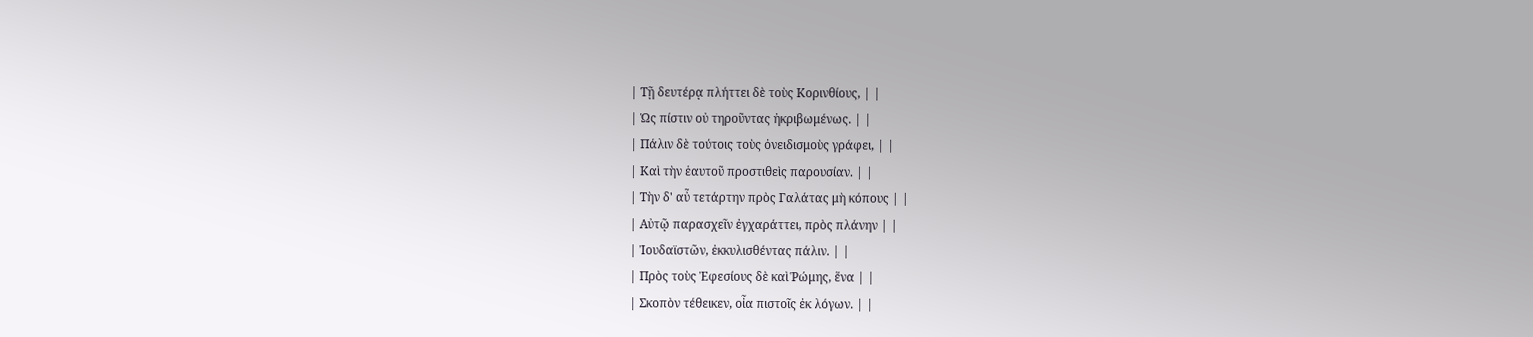| Τῇ δευτέρᾳ πλήττει δὲ τοὺς Κορινθίους, | |
| Ὡς πίστιν οὐ τηροῦντας ἠκριβωμένως. | |
| Πάλιν δὲ τούτοις τοὺς ὀνειδισμοὺς γράφει, | |
| Καὶ τὴν ἑαυτοῦ προστιθεὶς παρουσίαν. | |
| Τὴν δ' αὖ τετάρτην πρὸς Γαλάτας μὴ κόπους | |
| Αὐτῷ παρασχεῖν ἐγχαράττει, πρὸς πλάνην | |
| Ἰουδαϊστῶν, ἐκκυλισθέντας πάλιν. | |
| Πρὸς τοὺς Ἐφεσίους δὲ καὶ Ῥώμης, ἕνα | |
| Σκοπὸν τέθεικεν, οἶα πιστοῖς ἐκ λόγων. | |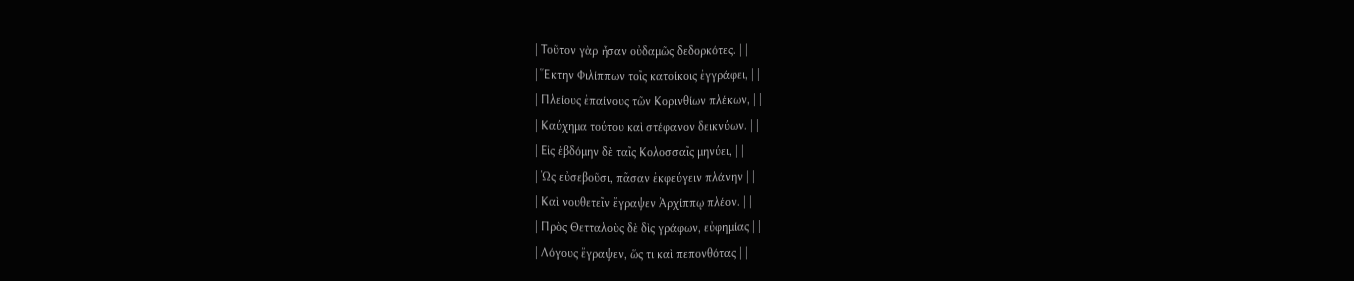| Τοῦτον γὰρ ἦσαν οὐδαμῶς δεδορκότες. | |
| Ἕκτην Φιλίππων τοῖς κατοίκοις ἐγγράφει, | |
| Πλείους ἐπαίνους τῶν Κορινθίων πλέκων, | |
| Καύχημα τούτου καὶ στέφανον δεικνύων. | |
| Εἰς ἑβδόμην δὲ ταῖς Κολοσσαῖς μηνύει, | |
| Ὡς εὐσεβοῦσι, πᾶσαν ἐκφεύγειν πλάνην | |
| Καὶ νουθετεῖν ἔγραψεν Ἀρχίππῳ πλέον. | |
| Πρὸς Θετταλοὺς δὲ δὶς γράφων, εὐφημίας | |
| Λόγους ἔγραψεν, ὥς τι καὶ πεπονθότας | |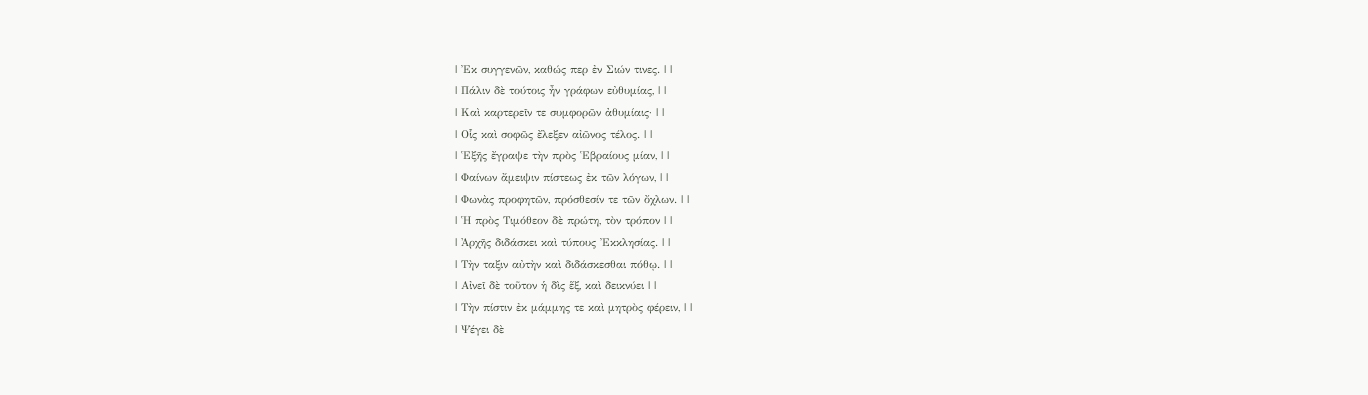| Ἐκ συγγενῶν, καθώς περ ἐν Σιών τινες. | |
| Πάλιν δὲ τούτοις ἦν γράφων εὐθυμίας, | |
| Καὶ καρτερεῖν τε συμφορῶν ἀθυμίαις· | |
| Οἷς καὶ σοφῶς ἔλεξεν αἰῶνος τέλος. | |
| Ἑξῆς ἔγραψε τὴν πρὸς Ἑβραίους μίαν, | |
| Φαίνων ἄμειψιν πίστεως ἐκ τῶν λόγων, | |
| Φωνὰς προφητῶν, πρόσθεσίν τε τῶν ὄχλων. | |
| Ἡ πρὸς Τιμόθεον δὲ πρώτη, τὸν τρόπον | |
| Ἀρχῆς διδάσκει καὶ τύπους Ἐκκλησίας. | |
| Τὴν ταξιν αὐτὴν καὶ διδάσκεσθαι πόθῳ. | |
| Αἰνεῖ δὲ τοῦτον ἡ δὶς ἕξ, καὶ δεικνύει | |
| Τὴν πίστιν ἐκ μάμμης τε καὶ μητρὸς φέρειν, | |
| Ψέγει δὲ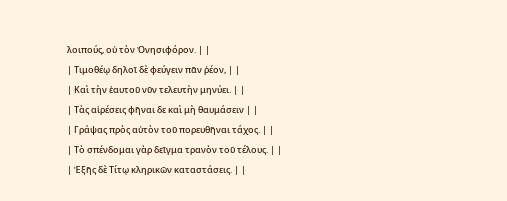λοιπούς, οὐ τὸν Ὀνησιφόρον. | |
| Τιμοθέῳ δηλοῖ δὲ φεύγειν πᾶν ῥέον, | |
| Καὶ τὴν ἑαυτοῦ νῦν τελευτὴν μηνύει. | |
| Τὰς αἱρέσεις φῆναι δε καὶ μὴ θαυμάσειν | |
| Γράψας πρὸς αὐτὸν τοῦ πορευθῆναι τάχος. | |
| Τὸ σπένδομαι γὰρ δεῖγμα τρανὸν τοῦ τέλους. | |
| Ἑξῆς δὲ Τίτῳ κληρικῶν καταστάσεις. | |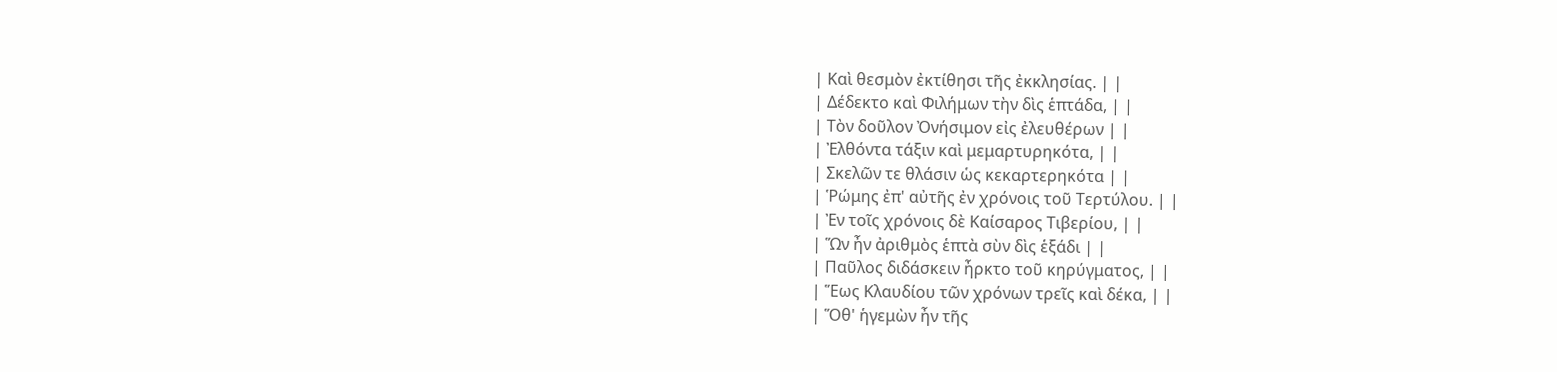| Καὶ θεσμὸν ἐκτίθησι τῆς ἐκκλησίας. | |
| Δέδεκτο καὶ Φιλήμων τὴν δὶς ἑπτάδα, | |
| Τὸν δοῦλον Ὀνήσιμον εἰς ἐλευθέρων | |
| Ἐλθόντα τάξιν καὶ μεμαρτυρηκότα, | |
| Σκελῶν τε θλάσιν ὡς κεκαρτερηκότα | |
| Ῥώμης ἐπ' αὐτῆς ἐν χρόνοις τοῦ Τερτύλου. | |
| Ἐν τοῖς χρόνοις δὲ Καίσαρος Τιβερίου, | |
| Ὥν ἦν ἀριθμὸς ἑπτὰ σὺν δὶς ἑξάδι | |
| Παῦλος διδάσκειν ἦρκτο τοῦ κηρύγματος, | |
| Ἕως Κλαυδίου τῶν χρόνων τρεῖς καὶ δέκα, | |
| Ὅθ' ἡγεμὼν ἦν τῆς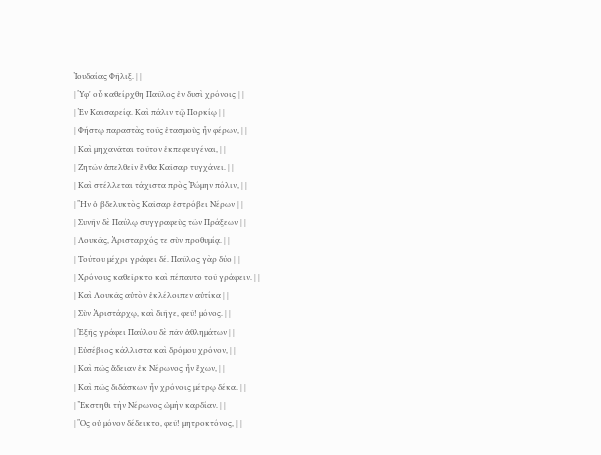Ἰουδαίας Φῆλιξ. | |
| Ὑφ' οὗ καθείρχθη Παῦλος ἐν δυσὶ χρόνοις | |
| Ἐν Καισαρείᾳ. Καὶ πάλιν τῷ Πορκίῳ | |
| Φήστῳ παραστὰς τοῦς ἐτασμοὺς ἦν φέρων, | |
| Καὶ μηχανᾶται τοῦτον ἐκπεφευγέναι, | |
| Ζητῶν ἀπελθεῖν ἔνθα Καῖσαρ τυγχάνει. | |
| Καὶ στέλλεται τάχιστα πρὸς Ῥώμην πόλιν, | |
| Ἣν ὁ βδελυκτὸς Καῖσαρ ἐστρόβει Νέρων | |
| Συνῆν δὲ Παύλῳ συγγραφεὺς τῶν Πράξεων | |
| Λουκᾶς, Ἀρισταρχός τε σὺν προθυμίᾳ. | |
| Τούτου μέχρι γράφει δέ. Παῦλος γὰρ δύο | |
| Χρόνους καθεῖρκτο καὶ πέπαυτο τοῦ γράφειν. | |
| Καὶ Λουκᾶς αὐτὸν ἐκλέλοιπεν αὐτίκα | |
| Σὺν Ἀριστάρχῳ, καὶ διῆγε, φεῦ! μόνος. | |
| Ἑξῆς γράφει Παύλου δὲ πᾶν ἀθλημάτων | |
| Εὐσέβιος κάλλιστα καὶ δρόμου χρόνον, | |
| Καὶ πῶς ἄδειαν ἐκ Νέρωνος ἦν ἔχων, | |
| Καὶ πῶς διδάσκων ἦν χρόνοις μέτρῳ δέκα. | |
| Ἔκστηθι τὴν Νέρωνος ὠμὴν καρδίαν. | |
| Ὃς οὐ μόνον δέδεικτο, φεῦ! μητροκτόνος, | |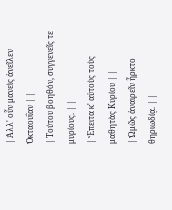| Ἀλλ' οὗν μανεὶς ἀνεῖλεν Ὀκταουΐαν | |
| Τούτου βοηθόν, συγγενεῖς τε μυρίους. | |
| Ἔπειτα κ' αὐτοὺς τοὺς μαθητὰς Κυρίου | |
| Ὠμῶς ἀναιρεῖν ἦρκτο θηριωδίᾳ. | |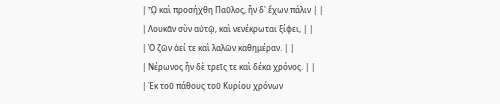| ᾯ καὶ προσήχθη Παῦλος, ἦν δ' ἔχων πάλιν | |
| Λουκᾶν σὺν αὐτῷ, καὶ νενέκρωται ξίφει, | |
| Ὁ ζῶν ἀεί τε καὶ λαλῶν καθημέραν. | |
| Νέρωνος ἦν δὲ τρεῖς τε καὶ δέκα χρόνος. | |
| Ἐκ τοῦ πάθους τοῦ Κυρίου χρόνων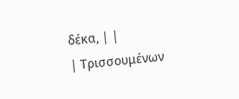δέκα, | |
| Τρισσουμένων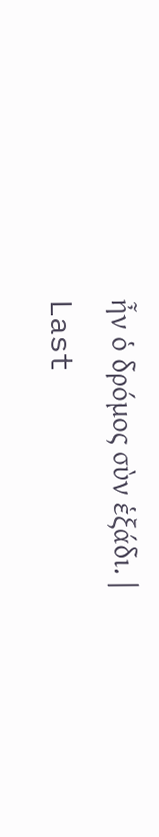ἦν ὁ δρόμος σὺν ἑξάδι. |
Last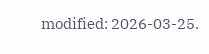modified: 2026-03-25.